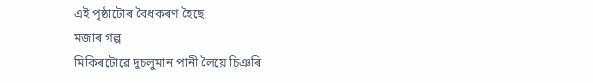এই পৃষ্ঠাটোৰ বৈধকৰণ হৈছে
মজাৰ গল্প
মিকিৰটোৱে দুচলুমান পানী লৈয়ে চিঞৰি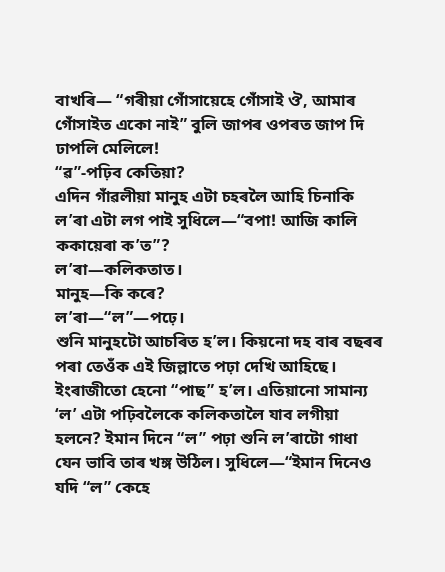বাখৰি— “গৰীয়া গোঁসায়েহে গোঁসাই ঔ, আমাৰ গোঁসাইত একো নাই” বুলি জাপৰ ওপৰত জাপ দি ঢাপলি মেলিলে!
“ৱ”-পঢ়িব কেতিয়া?
এদিন গাঁৱলীয়া মানুহ এটা চহৰলৈ আহি চিনাকি ল’ৰা এটা লগ পাই সুধিলে—“বপা! আজি কালি ককায়েৰা ক’ত”?
ল’ৰা—কলিকতাত।
মানুহ—কি কৰে?
ল’ৰা—“ল”—পঢ়ে।
শুনি মানুহটো আচৰিত হ’ল। কিয়নো দহ বাৰ বছৰৰ পৰা তেওঁক এই জিল্লাতে পঢ়া দেখি আহিছে। ইংৰাজীতো হেনো “পাছ” হ’ল। এতিয়ানো সামান্য ‘ল’ এটা পঢ়িবলৈকে কলিকতালৈ যাব লগীয়া হলনে? ইমান দিনে “ল” পঢ়া শুনি ল’ৰাটো গাধা যেন ভাবি তাৰ খঙ্গ উঠিল। সুধিলে—“ইমান দিনেও যদি “ল” কেহে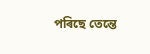পৰিছে তেন্তে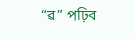“ৱ” পঢ়িব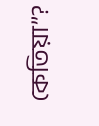কেতিয়া”?